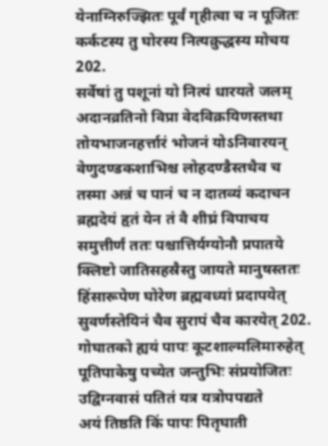येनाग्निरुज्झितः पूर्वं गृहीत्वा च न पूजितः
कर्कटस्य तु घोरस्य नित्यक्रुद्धस्य मोचय 202.
सर्वेषां तु पशूनां यो नित्यं धारयते जलम्
अदानव्रतिनो विप्रा वेदविक्रयिणस्तथा
तोयभाजनहर्त्तारं भोजनं योऽनिवारयन्
वेणुदण्डकशाभिश्च लोहदण्डैस्तथैव च
तस्मा अन्नं च पानं च न दातव्यं कदाचन
ब्रह्मदेयं हृतं येन तं वै शीघ्रं विपाचय
समुत्तीर्णं ततः पश्चात्तिर्यग्योनौ प्रपातये
क्लिष्टो जातिसहस्रैस्तु जायते मानुषस्ततः
हिंसारूपेण घोरेण ब्रह्मवध्यां प्रदापयेत्
सुवर्णस्तेयिनं चैव सुरापं चैव कारयेत् 202.
गोघातको ह्ययं पापः कूटशाल्मलिमारुहेत्
पूतिपाकेषु पच्येत जन्तुभिः संप्रयोजितः
उद्विग्नवासं पतितं यत्र यत्रोपपद्यते
अयं तिष्ठति किं पापः पितृघाती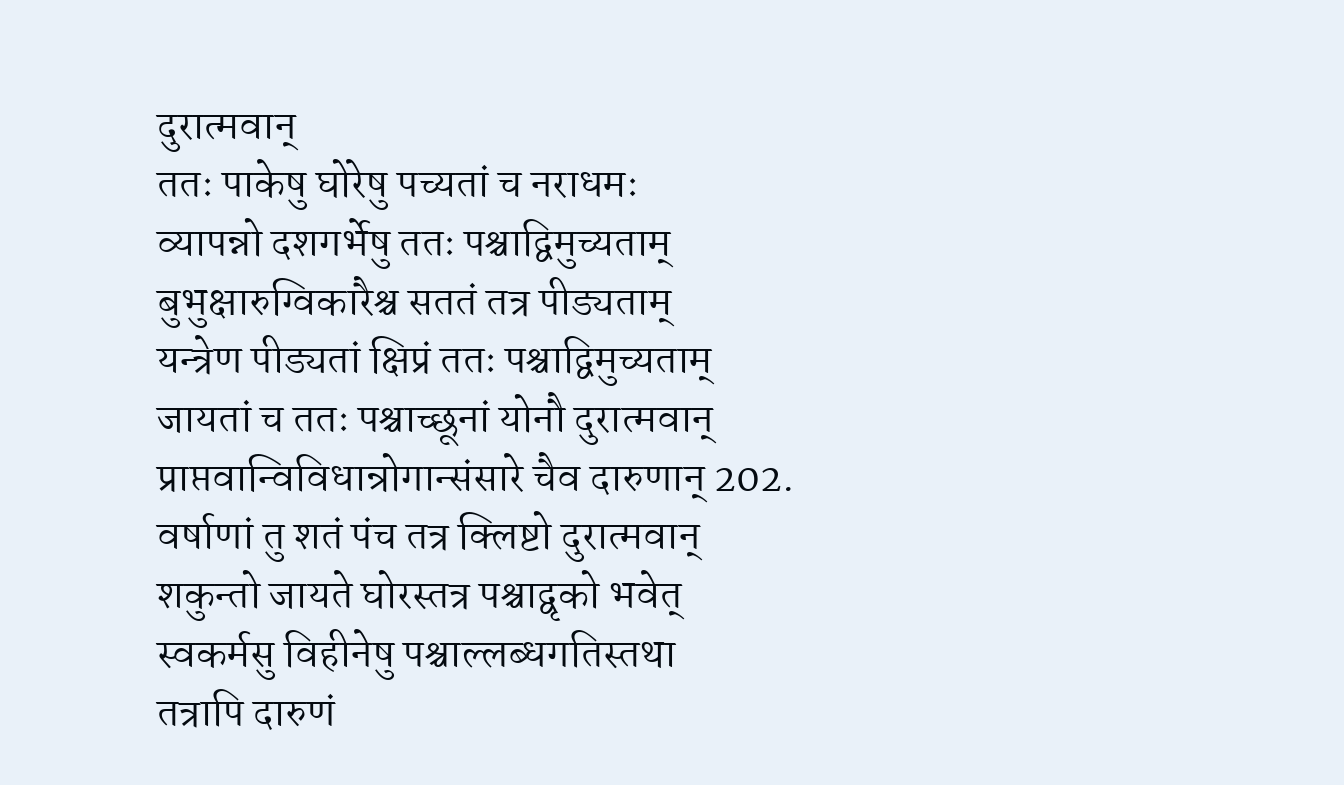दुरात्मवान्
ततः पाकेषु घोरेषु पच्यतां च नराधमः
व्यापन्नो दशगर्भेषु ततः पश्चाद्विमुच्यताम्
बुभुक्षारुग्विकारैश्च सततं तत्र पीड्यताम्
यन्त्रेण पीड्यतां क्षिप्रं ततः पश्चाद्विमुच्यताम्
जायतां च ततः पश्चाच्छूनां योनौ दुरात्मवान्
प्राप्तवान्विविधान्रोगान्संसारे चैव दारुणान् 202.
वर्षाणां तु शतं पंच तत्र क्लिष्टो दुरात्मवान्
शकुन्तो जायते घोरस्तत्र पश्चाद्वृको भवेत्
स्वकर्मसु विहीनेषु पश्चाल्लब्धगतिस्तथा
तत्रापि दारुणं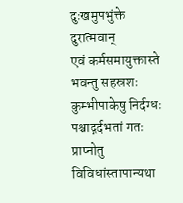दुःखमुपभुंक्ते दुरात्मवान्
एवं कर्मसमायुक्तास्ते भवन्तु सहस्रशः
कुम्भीपाकेषु निर्दग्धः पश्चाद्गर्दभतां गतः
प्राप्नोतु विविधांस्तापान्यथा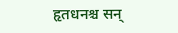हृतधनश्च सन्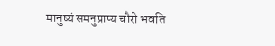मानुष्यं समनुप्राप्य चौरो भवति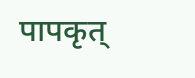पापकृत्